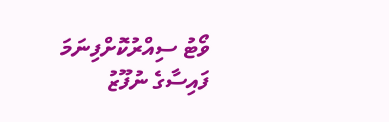ވޯޓު ސިއްރުކޮށްފިނަމަ ފައިސާގެ ނުފޫޒު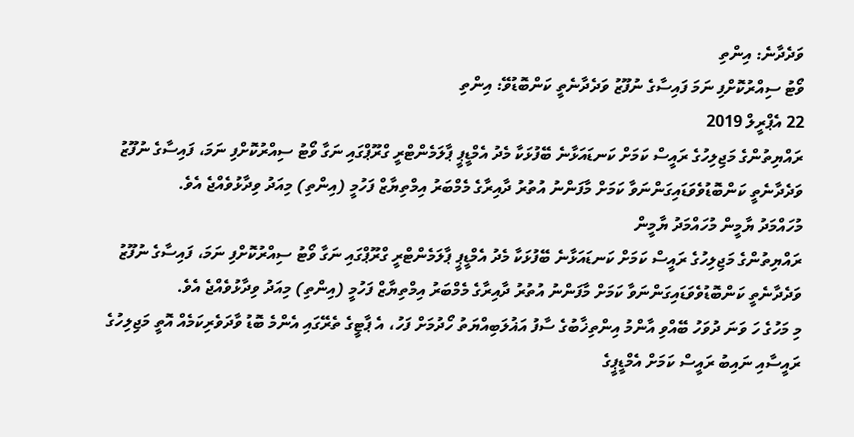ވަދެދާނެ: އިންތި
ވޯޓު ސިއްރުކޮށްފި ނަމަ ފައިސާގެ ނުފޫޒު ވަދެދާނެތީ ކަންބޮޑުވޭ: އިންތި
22 އެޕްރީލް 2019
ރައްޔިތުންގެ މަޖިލިހުގެ ރައީސް ކަމަށް ކަނޑައަޅާނެ ބޭފުޅަކާ މެދު އެމްޑީޕީ ޕާލަމެންޓްރީ ގްރޫޕްގައި ނަގާ ވޯޓު ސިއްރުކޮށްފި ނަމަ، ފައިސާގެ ނުފޫޒު ވަދެދާނެތީ ކަންބޮޑުވެވަޑައިގަންނަވާ ކަމަށް މާފަންނު އުތުރު ދާއިރާގެ މެމްބަރު އިމްތިޔާޒް ފަހުމީ (އިންތި) މިއަދު ވިދާޅުވެއްޖެ އެވެ.
މުހައްމަދު ޔާމީން މުހައްމަދު ޔާމީން
ރައްޔިތުންގެ މަޖިލިހުގެ ރައީސް ކަމަށް ކަނޑައަޅާނެ ބޭފުޅަކާ މެދު އެމްޑީޕީ ޕާލަމެންޓްރީ ގްރޫޕްގައި ނަގާ ވޯޓު ސިއްރުކޮށްފި ނަމަ، ފައިސާގެ ނުފޫޒު ވަދެދާނެތީ ކަންބޮޑުވެވަޑައިގަންނަވާ ކަމަށް މާފަންނު އުތުރު ދާއިރާގެ މެމްބަރު އިމްތިޔާޒް ފަހުމީ (އިންތި) މިއަދު ވިދާޅުވެއްޖެ އެވެ.
މި މަހުގެ ހަ ވަނަ ދުވަހު ބޭއްވި އާންމު އިންތިޚާބުގެ ސާފު އަޣުލަބިއްޔަތު ހޯދުމަށް ފަހު، އެ ޕާޓީގެ ތެރޭގައި އެންމެ ބޮޑު ވާދަވެރިކަމެއް އޮތީ މަޖިލިހުގެ ރައީސާއި ނައިބު ރައީސް ކަމަށް އެމްޑީޕީގެ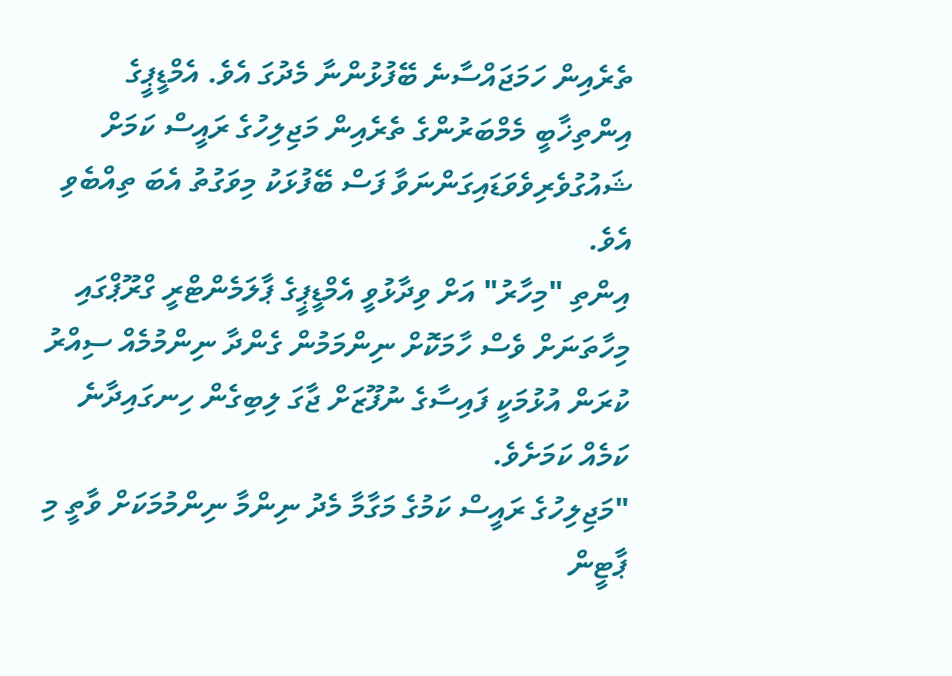ތެރެއިން ހަމަޖައްސާނެ ބޭފުޅުންނާ މެދުގަ އެވެ. އެމްޑީޕީގެ އިންތިޚާބީ މެމްބަރުންގެ ތެރެއިން މަޖިލިހުގެ ރައީސް ކަމަށް ޝައުގުވެރިވެވަޑައިގަންނަވާ ފަސް ބޭފުޅަކު މިވަގުތު އެބަ ތިއްބެވި އެވެ.
އިންތި "މިހާރު" އަށް ވިދާޅުވީ އެމްޑީޕީގެ ޕާލަމެންޓްރީ ގްރޫޕްގައި މިހާތަނަށް ވެސް ހާމަކޮށް ނިންމަމުން ގެންދާ ނިންމުމެއް ސިއްރު ކުރަން އުޅުމަކީ ފައިސާގެ ނުފޫޒަށް ޖާގަ ލިބިގެން ހިނގައިދާނެ ކަމެއް ކަމަށެވެ.
"މަޖިލިހުގެ ރައީސް ކަމުގެ މަގާމާ މެދު ނިންމާ ނިންމުމަކަށް ވާތީ މި ޕާޓީން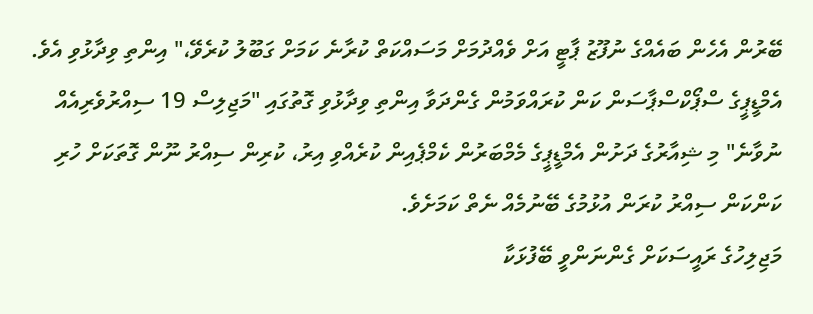ބޭރުން އެހެން ބައެއްގެ ނުފޫޒު ޕާޓީ އަށް ވެއްދުމަށް މަސައްކަތް ކުރާނެ ކަމަށް ގަބޫލު ކުރެވޭ،" އިންތި ވިދާޅުވި އެވެ.
އެމްޑީޕީގެ ސްޕޯކްސްޕާސަން ކަން ކުރައްވަމުން ގެންދަވާ އިންތި ވިދާޅުވި ގޮތުގައި "މަޖިލިސް 19 ސިއްރުވެރިއެއް ނުވާނެ" މި ޝިއާރުގެ ދަށުން އެމްޑީޕީގެ މެމްބަރުން ކެމްޕެއިން ކުރެއްވި އިރު، ކުރިން ސިއްރު ނޫން ގޮތަކަށް ހުރި ކަންކަން ސިއްރު ކުރަން އުޅުމުގެ ބޭނުމެއް ނެތް ކަމަށެވެ.
މަޖިލިހުގެ ރައީސަކަށް ގެންނަންވީ ބޭފުޅަކާ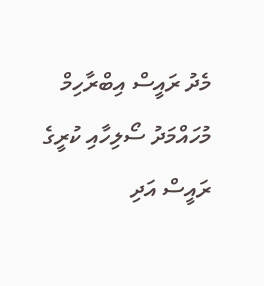މެދު ރައީސް އިބްރާހިމް މުހައްމަދު ސޯލިހާއި ކުރީގެ ރައީސް އަދި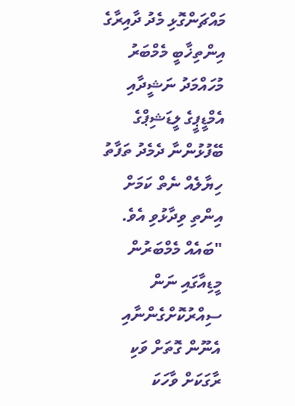މައްޗަންގޮޅި މެދު ދާއިރާގެ އިންތިޚާބީ މެމްބަރު މުހައްމަދު ނަޝީދާއި އެމްޑީޕީގެ ލީޑަޝިޕްގެ ބޭފުޅުންނާ ދެމެދު ތަފާތު ހިޔާލެއް ނެތް ކަމަށް އިންތި ވިދާޅުވި އެވެ.
"ބައެއް މެމްބަރުން މީޑިއާގައި ނަން ސިއްރުކޮށްގެންނާއި އެނޫން ގޮތަށް ވަކި ރާގަކަށް ވާހަކަ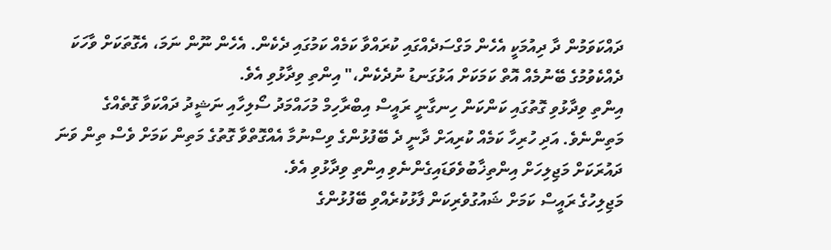ދައްކަވަމުން ދާ ދިއުމަކީ އެހެން މަގްސަދެއްގައި ކުރައްވާ ކަމެއް ކަމުގައި ދެކެން. އެހެން ނޫން ނަމަ، އެގޮތަކަށް ވާހަކަ ދެއްކެވުމުގެ ބޭނުމެއް އޮތް ކަމަކަށް އަޅުގަނޑު ނުދެކެން،" އިންތި ވިދާޅުވި އެވެ.
އިންތި ވިދާޅުވި ގޮތުގައި ކަންކަން ހިނގާނީ ރައީސް އިބްރާހިމް މުހައްމަދު ސޯލިހާއި ނަޝީދު ދައްކަވާ ގޮތެއްގެ މަތިންނެވެ. އަދި ހުރިހާ ކަމެއް ކުރިއަށް ދާނީ ދެ ބޭފުޅުންގެ ވިސްނުމާ އެއްގޮތްވާ ގޮތުގެ މަތިން ކަމަށް ވެސް ތިން ވަނަ ދައުރަކަށް މަޖިލިހަށް އިންތިޚާބުވެވަޑައިގެންނެވި އިންތި ވިދާޅުވި އެވެ.
މަޖިލިހުގެ ރައީސް ކަމަށް ޝައުގުވެރިކަން ފާޅުކުރެއްވި ބޭފުޅުންގެ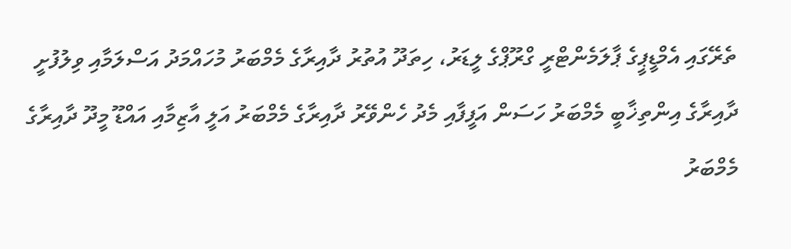ތެރޭގައި އެމްޑީޕީގެ ޕާލަމެންޓްރީ ގްރޫޕްގެ ލީޑަރު، ހިތަދޫ އުތުރު ދާއިރާގެ މެމްބަރު މުހައްމަދު އަސްލަމާއި ވިލުފުށީ ދާއިރާގެ އިންތިޚާބީ މެމްބަރު ހަސަން އަފީފާއި މެދު ހެންވޭރު ދާއިރާގެ މެމްބަރު އަލީ އާޒިމާއި އައްޑޫ މީދޫ ދާއިރާގެ މެމްބަރު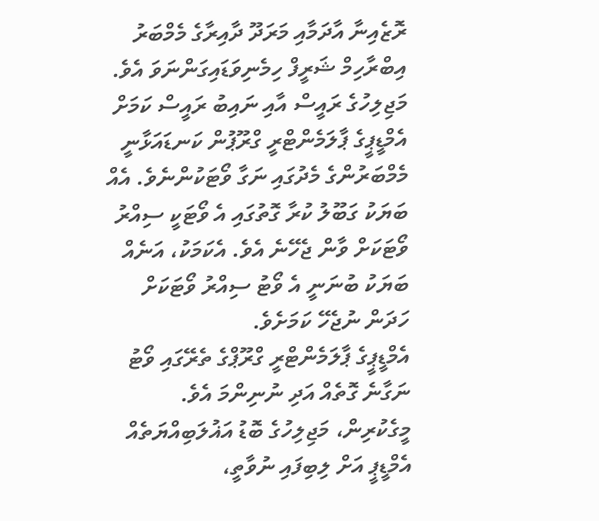ރޮޒެއިނާ އާދަމާއި މަރަދޫ ދާއިރާގެ މެމްބަރު އިބްރާހިމް ޝަރީފް ހިމެނިވަޑައިގަންނަވަ އެވެ.
މަޖިލިހުގެ ރައީސް އާއި ނައިބު ރައީސް ކަމަށް އެމްޑީޕީގެ ޕާލަމެންޓްރީ ގްރޫޕުން ކަނޑައަޅާނީ މެމްބަރުންގެ މެދުގައި ނަގާ ވޯޓަކުންނެވެ. އެއް ބަޔަކު ގަބޫލު ކުރާ ގޮތުގައި އެ ވޯޓަކީ ސިއްރު ވޯޓަކަށް ވާން ޖެހޭނެ އެވެ. އެކަމަކު، އަނެއް ބަޔަކު ބުނަނީ އެ ވޯޓު ސިއްރު ވޯޓަކަށް ހަދަން ނުޖެހޭ ކަމަށެވެ.
އެމްޑީޕީގެ ޕާލަމެންޓްރީ ގްރޫޕްގެ ތެރޭގައި ވޯޓު ނަގާނެ ގޮތެއް އަދި ނުނިންމަ އެވެ. މީގެކުރިން، މަޖިލިހުގެ ބޮޑު އަޣުލަބިއްޔަތެއް އެމްޑީޕީ އަށް ލިބިފައި ނުވާތީ،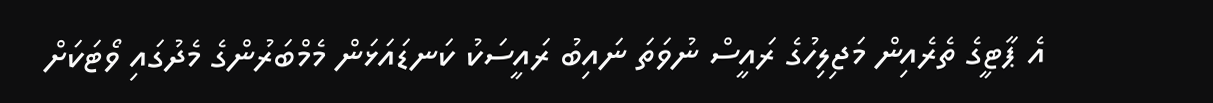އެ ޕާޓީގެ ތެރެއިން މަޖިލިހުގެ ރައީސް ނުވަތަ ނައިބު ރައީސަކު ކަނޑައަޅަން މެމްބަރުންގެ މެދުގައި ވޯޓަކަށް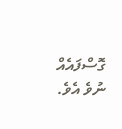ގޮސްފައެއް ނުވެ އެވެ.